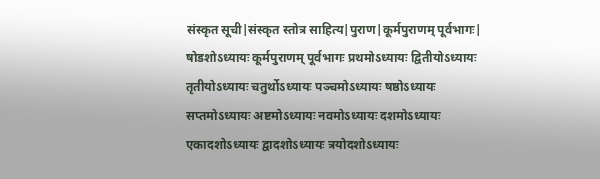संस्कृत सूची|संस्कृत स्तोत्र साहित्य|पुराण|कूर्मपुराणम् पूर्वभागः| षोडशोऽध्यायः कूर्मपुराणम् पूर्वभागः प्रथमोऽध्यायः द्वितीयोऽध्यायः तृतीयोऽध्यायः चतुर्थोऽध्यायः पञ्चमोऽध्यायः षष्ठोऽध्यायः सप्तमोऽध्यायः अष्टमोऽध्यायः नवमोऽध्यायः दशमोऽध्यायः एकादशोऽध्यायः द्वादशोऽध्यायः त्रयोदशोऽध्यायः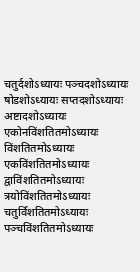चतुर्दशोऽध्यायः पञ्चदशोऽध्यायः षोडशोऽध्यायः सप्तदशोऽध्यायः अष्टादशोऽध्यायः एकोनविंशतितमोऽध्यायः विंशतितमोऽध्यायः एकविंशतितमोऽध्यायः द्वाविंशतितमोऽध्यायः त्रयोविंशतितमोऽध्यायः चतुर्विंशतितमोऽध्यायः पञ्चविंशतितमोऽध्यायः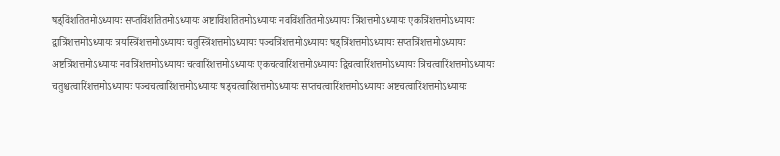षड्विंशतितमोऽध्यायः सप्तविंशतितमोऽध्यायः अष्टाविंशतितमोऽध्यायः नवविंशतितमोऽध्यायः त्रिंशत्तमोऽध्यायः एकत्रिंशत्तमोऽध्यायः द्वात्रिंशत्तमोऽध्यायः त्रयस्त्रिंशत्तमोऽध्यायः चतुस्त्रिंशत्तमोऽध्यायः पञ्चत्रिंशत्तमोऽध्यायः षड्त्रिंशत्तमोऽध्यायः सप्तत्रिंशत्तमोऽध्यायः अष्टत्रिंशत्तमोऽध्यायः नवत्रिंशत्तमोऽध्यायः चत्वारिंशत्तमोऽध्यायः एकचत्वारिंशत्तमोऽध्यायः द्विचत्वारिंशत्तमोऽध्यायः त्रिचत्वारिंशत्तमोऽध्यायः चतुश्चत्वारिंशत्तमोऽध्यायः पञ्चचत्वारिंशत्तमोऽध्यायः षड्चत्वारिंशत्तमोऽध्यायः सप्तचत्वारिंशत्तमोऽध्यायः अष्टचत्वारिंशत्तमोऽध्यायः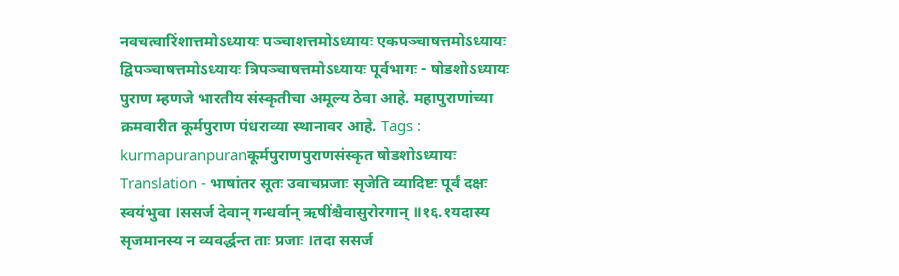नवचत्वारिंशात्तमोऽध्यायः पञ्चाशत्तमोऽध्यायः एकपञ्चाषत्तमोऽध्यायः द्विपञ्चाषत्तमोऽध्यायः त्रिपञ्चाषत्तमोऽध्यायः पूर्वभागः - षोडशोऽध्यायः पुराण म्हणजे भारतीय संस्कृतीचा अमूल्य ठेवा आहे. महापुराणांच्या क्रमवारीत कूर्मपुराण पंधराव्या स्थानावर आहे. Tags : kurmapuranpuranकूर्मपुराणपुराणसंस्कृत षोडशोऽध्यायः Translation - भाषांतर सूतः उवाचप्रजाः सृजेति व्यादिष्टः पूर्वं दक्षः स्वयंभुवा ।ससर्ज देवान् गन्धर्वान् ऋषींश्चैवासुरोरगान् ॥१६.१यदास्य सृजमानस्य न व्यवर्द्धन्त ताः प्रजाः ।तदा ससर्ज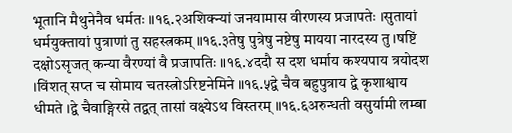भूतानि मैथुनेनैव धर्मतः ॥१६.२अशिक्न्यां जनयामास वीरणस्य प्रजापतेः ।सुतायां धर्मयुक्तायां पुत्राणां तु सहस्त्रकम् ॥१६.३तेषु पुत्रेषु नष्टेषु मायया नारदस्य तु ।षष्टिं दक्षोऽसृजत् कन्या वैरण्यां वै प्रजापतिः ॥१६.४ददौ स दश धर्माय कश्यपाय त्रयोदश ।विंशत् सप्त च सोमाय चतस्त्रोऽरिष्टनेमिने ॥१६.५द्वे चैव बहुपुत्राय द्वे कृशाश्वाय धीमते ।द्वे चैवाङ्गिरसे तद्वत् तासां वक्ष्येऽथ विस्तरम् ॥१६.६अरुन्धती वसुर्यामी लम्बा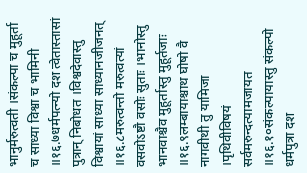भानुर्मरुत्वती ।संकल्पा च मुहूर्ता च साध्या विश्वा च भामिनी ॥१६.७धर्मपत्न्यो दश त्वेतास्तासां पुत्रान् निबोधत ।विश्वदेवास्तु विश्वायां साध्या साध्यानजीजनत् ॥१६.८मरुत्वन्तो मरुत्वत्यां वसवोऽष्टौ वसोः सुताः ।भानोस्तु भानवाश्चैव मुहूर्तास्तु मुहूर्तजाः ॥१६.९लम्बायाश्चाथ घोषो वै नागवीथी तु यामिजा ।पृथिवीविषयं सर्वमरुन्दत्यामजायत ॥१६.१०संकल्पायास्तु संकल्पो धर्मपुत्रा दश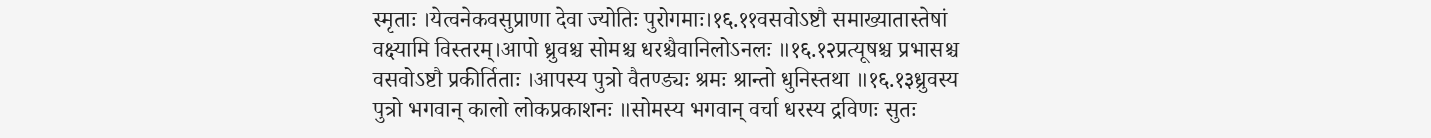स्मृताः ।येत्वनेकवसुप्राणा देवा ज्योतिः पुरोगमाः।१६.११वसवोऽष्टौ समाख्यातास्तेषां वक्ष्यामि विस्तरम्।आपो ध्रुवश्च सोमश्च धरश्चैवानिलोऽनलः ॥१६.१२प्रत्यूषश्च प्रभासश्च वसवोऽष्टौ प्रकीर्तिताः ।आपस्य पुत्रो वैतण्ड्यः श्रमः श्रान्तो धुनिस्तथा ॥१६.१३ध्रुवस्य पुत्रो भगवान् कालो लोकप्रकाशनः ॥सोमस्य भगवान् वर्चा धरस्य द्रविणः सुतः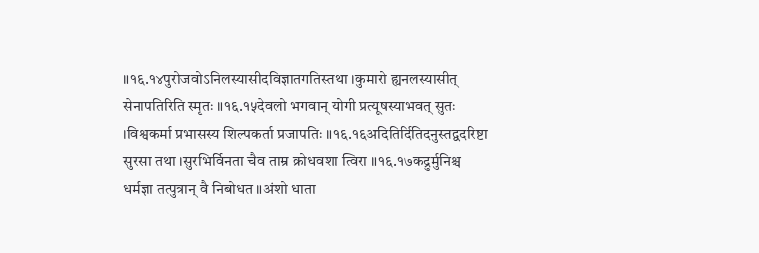॥१६.१४पुरोजवोऽनिलस्यासीदविज्ञातगतिस्तथा ।कुमारो ह्यनलस्यासीत् सेनापतिरिति स्मृतः ॥१६.१५देवलो भगवान् योगी प्रत्यूषस्याभवत् सुतः ।विश्वकर्मा प्रभासस्य शिल्पकर्ता प्रजापतिः ॥१६.१६अदितिर्दितिदनुस्तद्वदरिष्टा सुरसा तथा ।सुरभिर्विनता चैव ताम्र क्रोधवशा त्विरा ॥१६.१७कद्रुर्मुनिश्च धर्मज्ञा तत्पुत्रान् वै निबोधत ॥अंशो धाता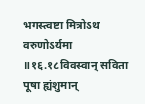भगस्त्वष्टा मित्रोऽथ वरुणोऽर्यमा ॥१६.१८विवस्वान् सविता पूषा ह्यंशुमान्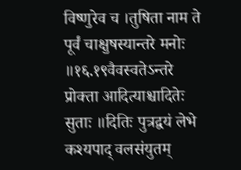विष्णुरेव च ।तुषिता नाम ते पूर्वं चाक्षुषस्यान्तरे मनोः ॥१६.१९वैवस्वतेऽन्तरे प्रोक्ता आदित्याश्चादितेः सुताः ॥दितिः पुत्रद्वयं लेभे कश्यपाद् वलसंयुतम्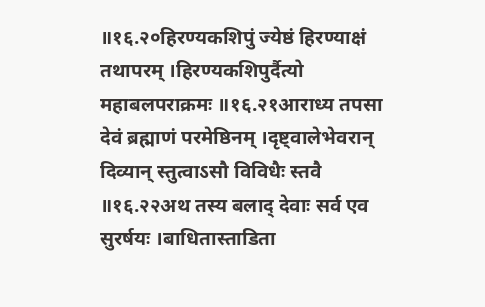॥१६.२०हिरण्यकशिपुं ज्येष्ठं हिरण्याक्षं तथापरम् ।हिरण्यकशिपुर्दैत्यो महाबलपराक्रमः ॥१६.२१आराध्य तपसा देवं ब्रह्माणं परमेष्ठिनम् ।दृष्ट्वालेभेवरान् दिव्यान् स्तुत्वाऽसौ विविधैः स्तवै ॥१६.२२अथ तस्य बलाद् देवाः सर्व एव सुरर्षयः ।बाधितास्ताडिता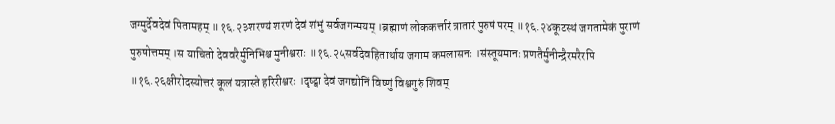जग्मुर्देवदेवं पितामहम् ॥१६.२३शरण्यं शरणं देवं शंभुं सर्वजगन्मयम् ।ब्रह्माणं लोककर्त्तारं त्रातारं पुरुषं परम् ॥१६.२४कूटस्थं जगतामेकं पुराणं पुरुषोत्तमम् ।स याचितो देववरैर्मुनिभिश्च मुनीश्वराः ॥१६.२५सर्वदेवहितार्थाय जगाम कमलासनः ।संस्तूयमानः प्रणतैर्मुनीन्द्रैरमरैरपि ॥१६.२६क्षीरोदस्योत्तरं कूलं यत्रास्ते हरिरीश्वरः ।दृष्ट्वा देवं जगद्योनिं विष्णुं विश्वगुरुं शिवम्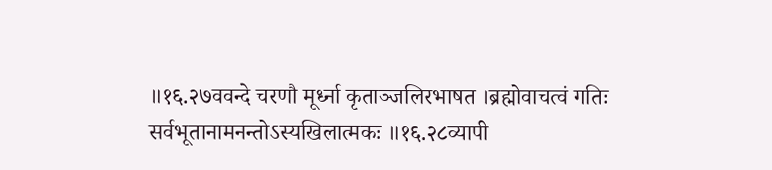॥१६.२७ववन्दे चरणौ मूर्ध्ना कृताञ्जलिरभाषत ।ब्रह्मोवाचत्वं गतिः सर्वभूतानामनन्तोऽस्यखिलात्मकः ॥१६.२८व्यापी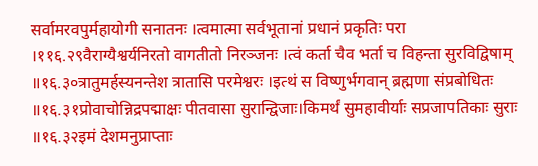सर्वामरवपुर्महायोगी सनातनः ।त्वमात्मा सर्वभूतानां प्रधानं प्रकृतिः परा ।११६.२९वैराग्यैश्वर्यनिरतो वागतीतो निरञ्जनः ।त्वं कर्ता चैव भर्ता च विहन्ता सुरविद्विषाम् ॥१६.३०त्रातुमर्हस्यनन्तेश त्रातासि परमेश्वरः ।इत्थं स विष्णुर्भगवान् ब्रह्मणा संप्रबोधितः ॥१६.३१प्रोवाचोन्निद्रपद्माक्षः पीतवासा सुरान्द्विजाः।किमर्थं सुमहावीर्याः सप्रजापतिकाः सुराः ॥१६.३२इमं देशमनुप्राप्ताः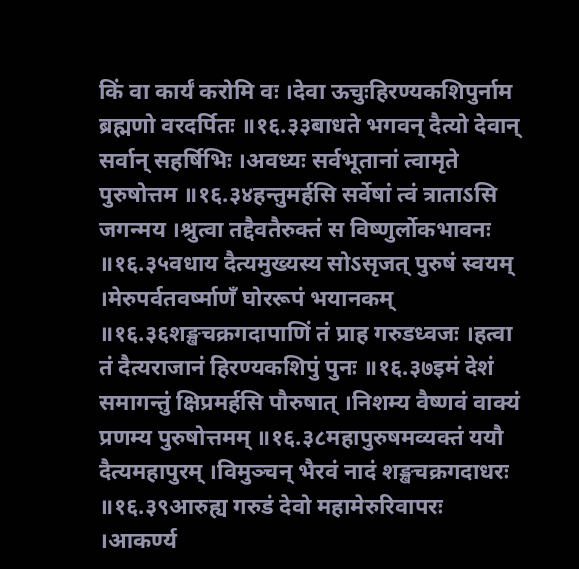किं वा कार्यं करोमि वः ।देवा ऊचुःहिरण्यकशिपुर्नाम ब्रह्मणो वरदर्पितः ॥१६.३३बाधते भगवन् दैत्यो देवान् सर्वान् सहर्षिभिः ।अवध्यः सर्वभूतानां त्वामृते पुरुषोत्तम ॥१६.३४हन्तुमर्हसि सर्वेषां त्वं त्राताऽसि जगन्मय ।श्रुत्वा तद्दैवतैरुक्तं स विष्णुर्लोकभावनः ॥१६.३५वधाय दैत्यमुख्यस्य सोऽसृजत् पुरुषं स्वयम् ।मेरुपर्वतवर्ष्माणँ घोररूपं भयानकम् ॥१६.३६शङ्खचक्रगदापाणिं तं प्राह गरुडध्वजः ।हत्वा तं दैत्यराजानं हिरण्यकशिपुं पुनः ॥१६.३७इमं देशं समागन्तुं क्षिप्रमर्हसि पौरुषात् ।निशम्य वैष्णवं वाक्यं प्रणम्य पुरुषोत्तमम् ॥१६.३८महापुरुषमव्यक्तं ययौ दैत्यमहापुरम् ।विमुञ्चन् भैरवं नादं शङ्खचक्रगदाधरः ॥१६.३९आरुह्य गरुडं देवो महामेरुरिवापरः ।आकर्ण्य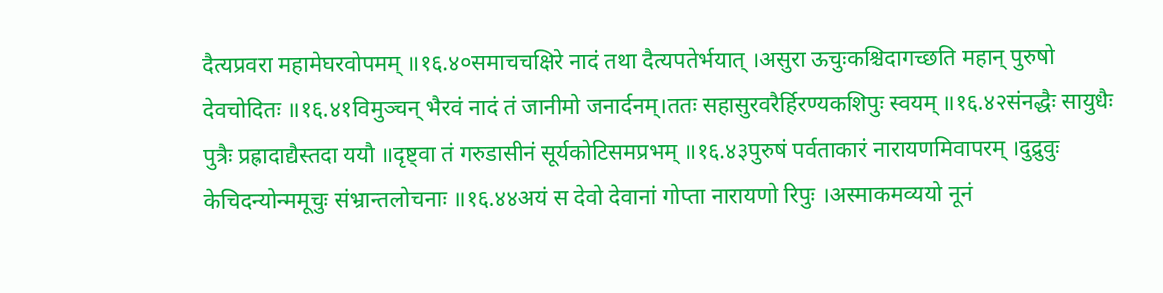दैत्यप्रवरा महामेघरवोपमम् ॥१६.४०समाचचक्षिरे नादं तथा दैत्यपतेर्भयात् ।असुरा ऊचुःकश्चिदागच्छति महान् पुरुषो देवचोदितः ॥१६.४१विमुञ्चन् भैरवं नादं तं जानीमो जनार्दनम्।ततः सहासुरवरैर्हिरण्यकशिपुः स्वयम् ॥१६.४२संनद्धैः सायुधैः पुत्रैः प्रह्रादाद्यैस्तदा ययौ ॥दृष्ट्वा तं गरुडासीनं सूर्यकोटिसमप्रभम् ॥१६.४३पुरुषं पर्वताकारं नारायणमिवापरम् ।दुद्रुवुः केचिदन्योन्ममूचुः संभ्रान्तलोचनाः ॥१६.४४अयं स देवो देवानां गोप्ता नारायणो रिपुः ।अस्माकमव्ययो नूनं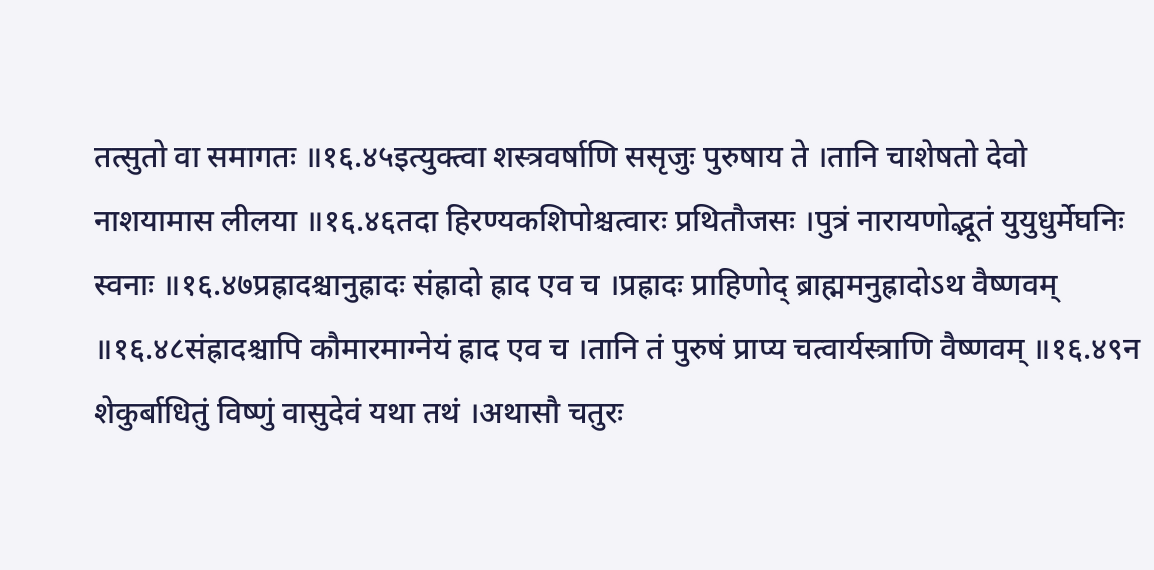तत्सुतो वा समागतः ॥१६.४५इत्युक्त्वा शस्त्रवर्षाणि ससृजुः पुरुषाय ते ।तानि चाशेषतो देवो नाशयामास लीलया ॥१६.४६तदा हिरण्यकशिपोश्चत्वारः प्रथितौजसः ।पुत्रं नारायणोद्भूतं युयुधुर्मेघनिः स्वनाः ॥१६.४७प्रह्रादश्चानुह्रादः संह्रादो ह्राद एव च ।प्रह्रादः प्राहिणोद् ब्राह्ममनुह्रादोऽथ वैष्णवम् ॥१६.४८संह्रादश्चापि कौमारमाग्नेयं ह्राद एव च ।तानि तं पुरुषं प्राप्य चत्वार्यस्त्राणि वैष्णवम् ॥१६.४९न शेकुर्बाधितुं विष्णुं वासुदेवं यथा तथं ।अथासौ चतुरः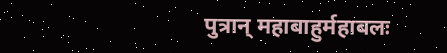पुत्रान् महाबाहुर्महाबलः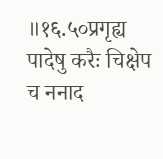॥१६.५०प्रगृह्य पादेषु करैः चिक्षेप च ननाद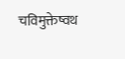चविमुक्तेष्वथ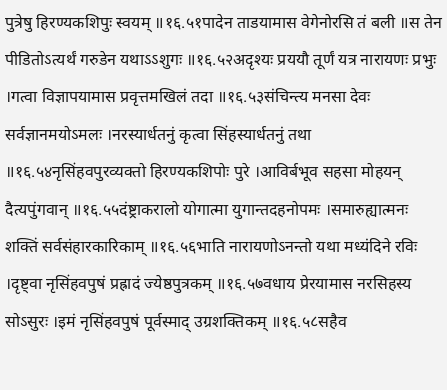पुत्रेषु हिरण्यकशिपुः स्वयम् ॥१६.५१पादेन ताडयामास वेगेनोरसि तं बली ॥स तेन पीडितोऽत्यर्थं गरुडेन यथाऽऽशुगः ॥१६.५२अदृश्यः प्रययौ तूर्णं यत्र नारायणः प्रभुः ।गत्वा विज्ञापयामास प्रवृत्तमखिलं तदा ॥१६.५३संचिन्त्य मनसा देवः सर्वज्ञानमयोऽमलः ।नरस्यार्धतनुं कृत्वा सिंहस्यार्धतनुं तथा ॥१६.५४नृसिंहवपुरव्यक्तो हिरण्यकशिपोः पुरे ।आविर्बभूव सहसा मोहयन् दैत्यपुंगवान् ॥१६.५५दंष्ट्राकरालो योगात्मा युगान्तदहनोपमः ।समारुह्यात्मनः शक्तिं सर्वसंहारकारिकाम् ॥१६.५६भाति नारायणोऽनन्तो यथा मध्यंदिने रविः ।दृष्ट्वा नृसिंहवपुषं प्रह्रादं ज्येष्ठपुत्रकम् ॥१६.५७वधाय प्रेरयामास नरसिहस्य सोऽसुरः ।इमं नृसिंहवपुषं पूर्वस्माद् उग्रशक्तिकम् ॥१६.५८सहैव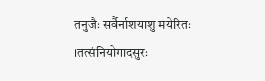तनुजैः सर्वैर्नाशयाशु मयेरितः ।तत्संनियोगादसुरः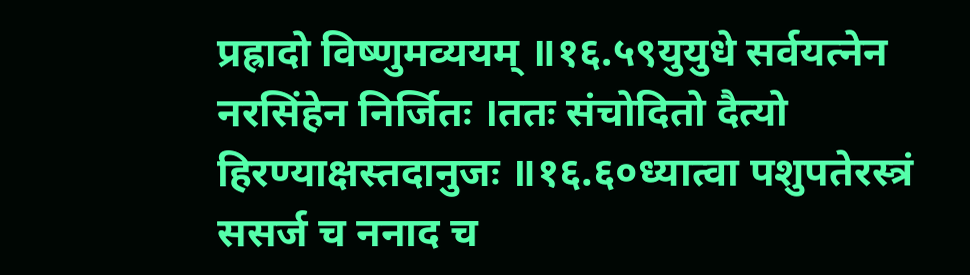प्रह्रादो विष्णुमव्ययम् ॥१६.५९युयुधे सर्वयत्नेन नरसिंहेन निर्जितः ।ततः संचोदितो दैत्यो हिरण्याक्षस्तदानुजः ॥१६.६०ध्यात्वा पशुपतेरस्त्रं ससर्ज च ननाद च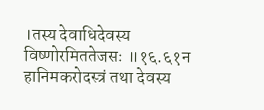।तस्य देवाधिदेवस्य विष्णोरमिततेजसः ॥१६.६१न हानिमकरोदस्त्रं तथा देवस्य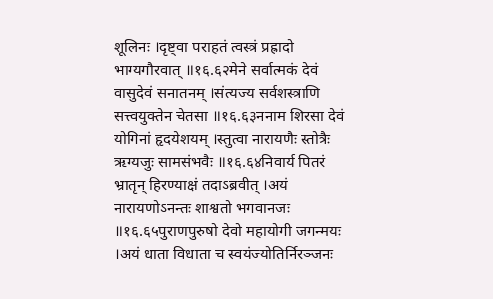शूलिनः ।दृष्ट्वा पराहतं त्वस्त्रं प्रह्रादो भाग्यगौरवात् ॥१६.६२मेने सर्वात्मकं देवं वासुदेवं सनातनम् ।संत्यज्य सर्वशस्त्राणि सत्त्वयुक्तेन चेतसा ॥१६.६३ननाम शिरसा देवं योगिनां हृदयेशयम् ।स्तुत्वा नारायणैः स्तोत्रैः ऋग्यजुः सामसंभवैः ॥१६.६४निवार्य पितरं भ्रातृन् हिरण्याक्षं तदाऽब्रवीत् ।अयं नारायणोऽनन्तः शाश्वतो भगवानजः ॥१६.६५पुराणपुरुषो देवो महायोगी जगन्मयः ।अयं धाता विधाता च स्वयंज्योतिर्निरञ्जनः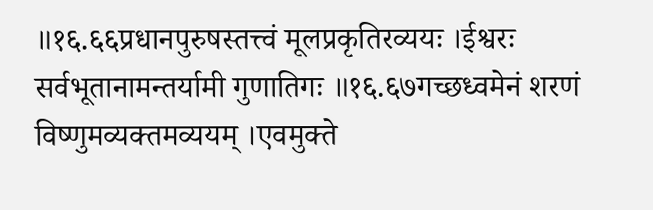॥१६.६६प्रधानपुरुषस्तत्त्वं मूलप्रकृतिरव्ययः ।ईश्वरः सर्वभूतानामन्तर्यामी गुणातिगः ॥१६.६७गच्छध्वमेनं शरणं विष्णुमव्यक्तमव्ययम् ।एवमुक्ते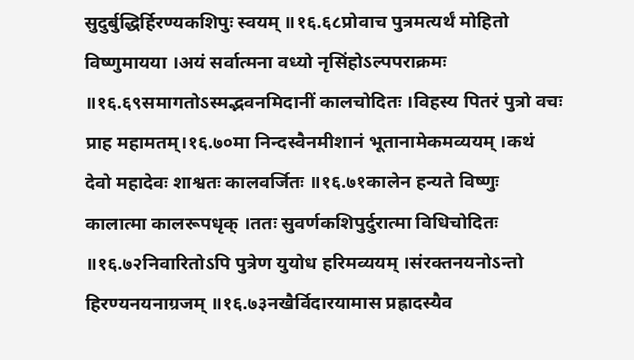सुदुर्बुद्धिर्हिरण्यकशिपुः स्वयम् ॥१६.६८प्रोवाच पुत्रमत्यर्थं मोहितो विष्णुमायया ।अयं सर्वात्मना वध्यो नृसिंहोऽल्पपराक्रमः ॥१६.६९समागतोऽस्मद्भवनमिदानीं कालचोदितः ।विहस्य पितरं पुत्रो वचः प्राह महामतम्।१६.७०मा निन्दस्वैनमीशानं भूतानामेकमव्ययम् ।कथं देवो महादेवः शाश्वतः कालवर्जितः ॥१६.७१कालेन हन्यते विष्णुः कालात्मा कालरूपधृक् ।ततः सुवर्णकशिपुर्दुरात्मा विधिचोदितः ॥१६.७२निवारितोऽपि पुत्रेण युयोध हरिमव्ययम् ।संरक्तनयनोऽन्तो हिरण्यनयनाग्रजम् ॥१६.७३नखैर्विदारयामास प्रह्रादस्यैव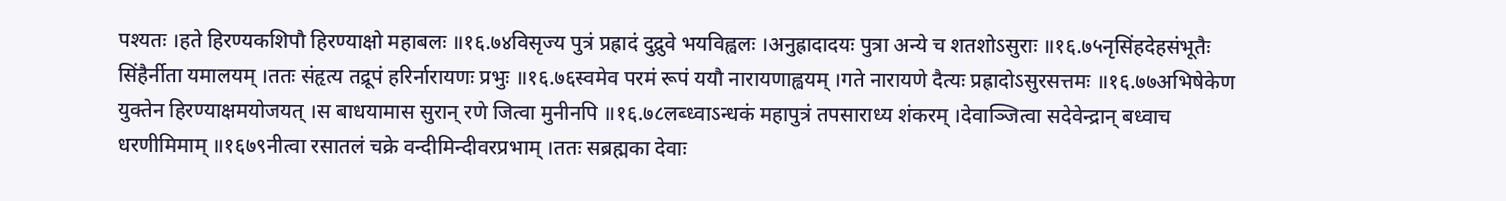पश्यतः ।हते हिरण्यकशिपौ हिरण्याक्षो महाबलः ॥१६.७४विसृज्य पुत्रं प्रह्रादं दुद्रुवे भयविह्वलः ।अनुह्रादादयः पुत्रा अन्ये च शतशोऽसुराः ॥१६.७५नृसिंहदेहसंभूतैः सिंहैर्नीता यमालयम् ।ततः संहृत्य तद्रूपं हरिर्नारायणः प्रभुः ॥१६.७६स्वमेव परमं रूपं ययौ नारायणाह्वयम् ।गते नारायणे दैत्यः प्रह्रादोऽसुरसत्तमः ॥१६.७७अभिषेकेण युक्तेन हिरण्याक्षमयोजयत् ।स बाधयामास सुरान् रणे जित्वा मुनीनपि ॥१६.७८लब्ध्वाऽन्धकं महापुत्रं तपसाराध्य शंकरम् ।देवाञ्जित्वा सदेवेन्द्रान् बध्वाच धरणीमिमाम् ॥१६७९नीत्वा रसातलं चक्रे वन्दीमिन्दीवरप्रभाम् ।ततः सब्रह्मका देवाः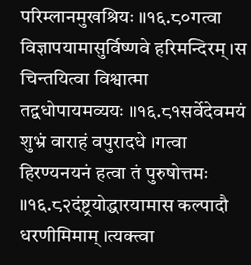परिम्लानमुखश्रियः ॥१६.८०गत्वा विज्ञापयामासुर्विष्णवे हरिमन्दिरम् ।स चिन्तयित्वा विश्वात्मा तद्वधोपायमव्ययः ॥१६.८१सर्वेदेवमयं शुभ्रं वाराहं वपुरादधे ।गत्वा हिरण्यनयनं हत्वा तं पुरुषोत्तमः ॥१६.८२दंष्ट्रयोद्धारयामास कल्पादौ धरणीमिमाम् ।त्यक्त्वा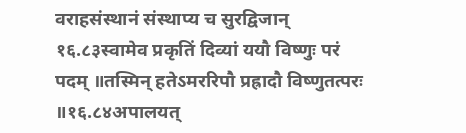वराहसंस्थानं संस्थाप्य च सुरद्विजान् १६.८३स्वामेव प्रकृतिं दिव्यां ययौ विष्णुः परं पदम् ॥तस्मिन् हतेऽमररिपौ प्रह्रादौ विष्णुतत्परः ॥१६.८४अपालयत्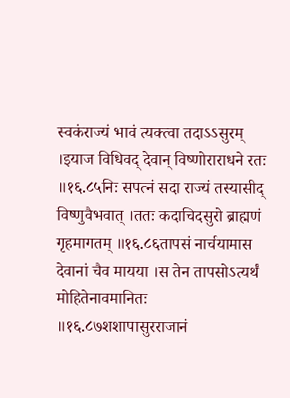स्वकंराज्यं भावं त्यक्त्वा तदाऽऽसुरम् ।इयाज विधिवद् देवान् विष्णोराराधने रतः ॥१६.८५निः सपत्नं सदा राज्यं तस्यासीद् विष्णुवैभवात् ।ततः कदाचिदसुरो ब्राह्मणं गृहमागतम् ॥१६.८६तापसं नार्चयामास देवानां चैव मायया ।स तेन तापसोऽत्यर्थं मोहितेनावमानितः ॥१६.८७शशापासुरराजानं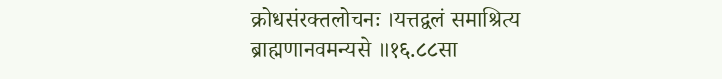क्रोधसंरक्तलोचनः ।यत्तद्वलं समाश्रित्य ब्राह्मणानवमन्यसे ॥१६.८८सा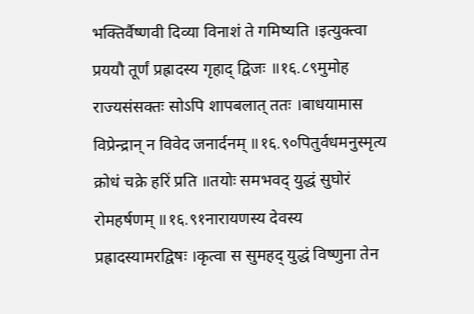भक्तिर्वैष्णवी दिव्या विनाशं ते गमिष्यति ।इत्युक्त्वा प्रययौ तूर्णं प्रह्रादस्य गृहाद् द्विजः ॥१६.८९मुमोह राज्यसंसक्तः सोऽपि शापबलात् ततः ।बाधयामास विप्रेन्द्रान् न विवेद जनार्दनम् ॥१६.९०पितुर्वधमनुस्मृत्य क्रोधं चक्रे हरिं प्रति ॥तयोः समभवद् युद्धं सुघोरं रोमहर्षणम् ॥१६.९१नारायणस्य देवस्य प्रह्रादस्यामरद्विषः ।कृत्वा स सुमहद् युद्धं विष्णुना तेन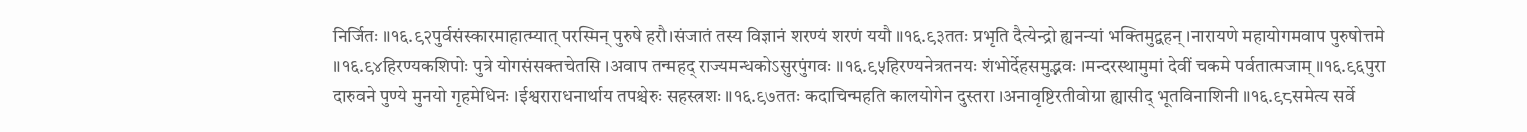निर्जितः ॥१६.९२पुर्वसंस्कारमाहात्म्यात् परस्मिन् पुरुषे हरौ।संजातं तस्य विज्ञानं शरण्यं शरणं ययौ ॥१६.९३ततः प्रभृति दैत्येन्द्रो ह्यनन्यां भक्तिमुद्वहन् ।नारायणे महायोगमवाप पुरुषोत्तमे ॥१६.९४हिरण्यकशिपोः पुत्रे योगसंसक्तचेतसि ।अवाप तन्महद् राज्यमन्धकोऽसुरपुंगवः ॥१६.९५हिरण्यनेत्रतनयः शंभोर्देहसमुद्भवः ।मन्दरस्थामुमां देवीं चकमे पर्वतात्मजाम् ॥१६.९६पुरा दारुवने पुण्ये मुनयो गृहमेधिनः ।ईश्वराराधनार्थाय तपश्चेरुः सहस्त्रशः ॥१६.९७ततः कदाचिन्महति कालयोगेन दुस्तरा ।अनावृष्टिरतीवोग्रा ह्यासीद् भूतविनाशिनी ॥१६.९८समेत्य सर्वे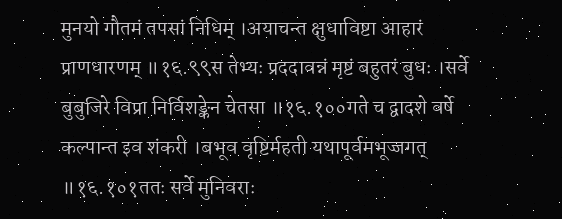मुनयो गौतमं तपसां निधिम् ।अयाचन्त क्षुधाविष्टा आहारं प्राणधारणम् ॥१६.९९स तेभ्यः प्रददावन्नं मृष्टं बहुतरं बुधः ।सर्वे बुबुजिरे विप्रा निर्विशङ्केन चेतसा ॥१६.१००गते च द्वादशे वर्षे कल्पान्त इव शंकरी ।बभूव वृष्टिर्महती यथापूर्वमभूज्जगत् ॥१६.१०१ततः सर्वे मुनिवराः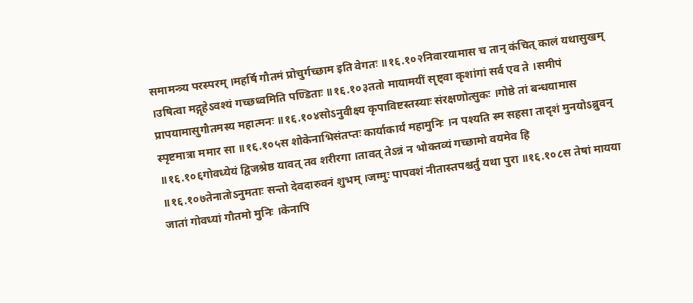समामन्त्र्य परस्परम् ।महर्षि गौतमं प्रोचुर्गच्छाम इति वेगतः ॥१६.१०२निवारयामास च तान् कंचित् कालं यथासुखम् ।उषित्वा मद्गृहेऽवश्यं गच्छध्वमिति पण्डिताः ॥१६.१०३ततो मायामयीं सृष्ट्वा कृशांगां सर्व एव ते ।समीपं प्रापयामासुगौतमस्य महात्मनः ॥१६.१०४सोऽनुवीक्ष्य कृपाविष्टस्तस्याः संरक्षणोत्सुकः ।गोष्ठे तां बन्धयामास स्पृष्टमात्रा ममार सा ॥१६.१०५स शोकेनाभिसंतप्तः कार्याकार्यं महामुनिः ।न पश्यति स्म सहसा तादृशं मुनयोऽब्रुवन् ॥१६.१०६गोवध्येयं द्विजश्रेष्ठ यावत् तव शरीरगा ।तावत् तेऽन्नं न भोक्तव्यं गच्छामो वयमेव हि ॥१६.१०७तेनातोऽनुमताः सन्तो देवदारुवनं शुभम् ।जग्मुः पापवशं नीतास्तपश्चर्तुं यथा पुरा ॥१६.१०८स तेषां मायया जातां गोवध्यां गौतमो मुनिः ।केनापि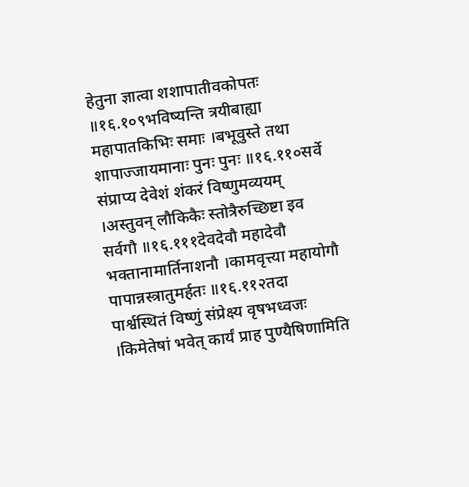हेतुना ज्ञात्वा शशापातीवकोपतः ॥१६.१०९भविष्यन्ति त्रयीबाह्या महापातकिभिः समाः ।बभूवुस्ते तथा शापाज्जायमानाः पुनः पुनः ॥१६.११०सर्वे संप्राप्य देवेशं शंकरं विष्णुमव्ययम् ।अस्तुवन् लौकिकैः स्तोत्रैरुच्छिष्टा इव सर्वगौ ॥१६.१११देवदेवौ महादेवौ भक्तानामार्तिनाशनौ ।कामवृत्त्या महायोगौ पापान्नस्त्रातुमर्हतः ॥१६.११२तदा पार्श्वस्थितं विष्णुं संप्रेक्ष्य वृषभध्वजः ।किमेतेषां भवेत् कार्यं प्राह पुण्यैषिणामिति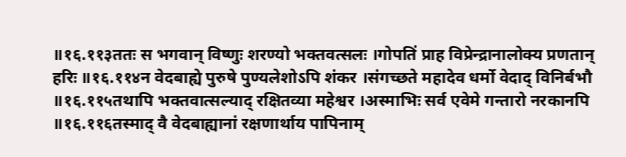॥१६.११३ततः स भगवान् विष्णुः शरण्यो भक्तवत्सलः ।गोपतिं प्राह विप्रेन्द्रानालोक्य प्रणतान् हरिः ॥१६.११४न वेदबाह्ये पुरुषे पुण्यलेशोऽपि शंकर ।संगच्छते महादेव धर्मो वेदाद् विनिर्बभौ ॥१६.११५तथापि भक्तवात्सल्याद् रक्षितव्या महेश्वर ।अस्माभिः सर्व एवेमे गन्तारो नरकानपि ॥१६.११६तस्माद् वै वेदबाह्यानां रक्षणार्थाय पापिनाम्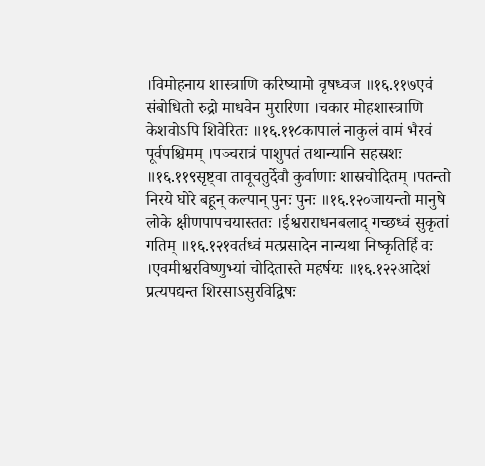।विमोहनाय शास्त्राणि करिष्यामो वृषध्वज ॥१६.११७एवं संबोधितो रुद्रो माधवेन मुरारिणा ।चकार मोहशास्त्राणि केशवोऽपि शिवेरितः ॥१६.११८कापालं नाकुलं वामं भैरवं पूर्वपश्चिमम् ।पञ्चरात्रं पाशुपतं तथान्यानि सहस्रशः ॥१६.११९सृष्ट्वा तावूचतुर्देवौ कुर्वाणाः शास्रचोदितम् ।पतन्तो निरये घोरे बहून् कल्पान् पुनः पुनः ॥१६.१२०जायन्तो मानुषे लोके क्षीणपापचयास्ततः ।ईश्वराराधनबलाद् गच्छध्वं सुकृतां गतिम् ॥१६.१२१वर्तध्वं मत्प्रसादेन नान्यथा निष्कृतिर्हि वः ।एवमीश्वरविष्णुभ्यां चोदितास्ते महर्षयः ॥१६.१२२आदेशं प्रत्यपद्यन्त शिरसाऽसुरविद्विषः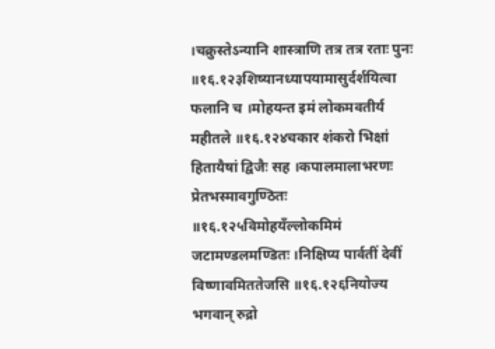।चक्रुस्तेऽन्यानि शास्त्राणि तत्र तत्र रताः पुनः ॥१६.१२३शिष्यानध्यापयामासुर्दर्शयित्वा फलानि च ।मोहयन्त इमं लोकमवतीर्य महीतले ॥१६.१२४चकार शंकरो भिक्षां हितायैषां द्विजैः सह ।कपालमालाभरणः प्रेतभस्मावगुण्ठितः ॥१६.१२५विमोहयँल्लोकमिमं जटामण्डलमण्डितः ।निक्षिप्य पार्वतीं देवीं विष्णावमिततेजसि ॥१६.१२६नियोज्य भगवान् रुद्रो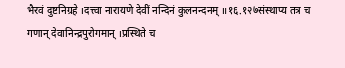भैरवं दुष्टनिग्रहे ।दत्त्वा नारायणे देवीं नन्दिनं कुलनन्दनम् ॥१६.१२७संस्थाप्य तत्र च गणान् देवानिन्द्रपुरोगमान् ।प्रस्थिते च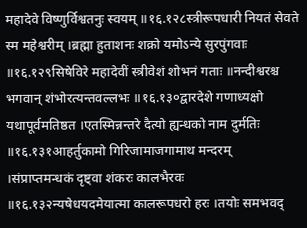महादेवे विष्णुर्विश्वतनुः स्वयम् ॥१६.१२८स्त्रीरूपधारी नियतं सेवते स्म महेश्वरीम् ।ब्रह्मा हुताशनः शक्रो यमोऽन्ये सुरपुंगवाः ॥१६.१२९सिषेविरे महादेवीं स्त्रीवेशं शोभनं गताः ॥नन्दीश्वरश्च भगवान् शंभोरत्यन्तवल्लभः ॥१६.१३०द्वारदेशे गणाध्यक्षो यथापूर्वमतिष्ठत ।एतस्मिन्नन्तरे दैत्यो ह्यन्धको नाम दुर्मतिः ॥१६.१३१आहर्तुकामो गिरिजामाजगामाथ मन्दरम् ।संप्राप्तमन्धकं दृष्ट्वा शंकरः कालभैरवः ॥१६.१३२न्यषेधयदमेयात्मा कालरूपधरो हरः ।तयोः समभवद्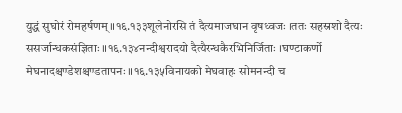युद्धं सुघोरं रोमहर्षणम् ॥१६.१३३शूलेनोरसि तं दैत्यमाजघान वृषध्वजः ।ततः सहस्रशो दैत्यः ससर्जान्धकसंज्ञिताः ॥१६.१३४नन्दीश्वरादयो दैत्यैरन्धकैरभिनिर्जिताः ।घण्टाकर्णो मेघनादश्चण्डेशश्चण्डतापनः ॥१६.१३५विनायको मेघवाहः सोमनन्दी च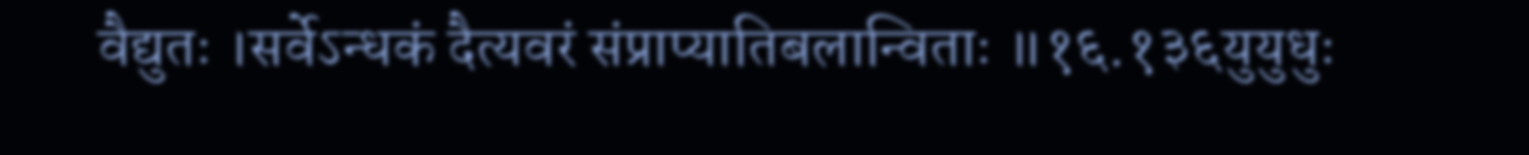वैद्युतः ।सर्वेऽन्धकं दैत्यवरं संप्राप्यातिबलान्विताः ॥१६.१३६युयुधुः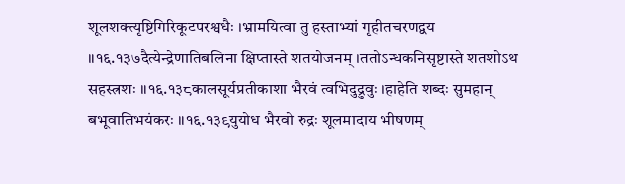शूलशक्त्यृष्टिगिरिकूटपरश्वधैः ।भ्रामयित्वा तु हस्ताभ्यां गृहीतचरणद्वय ॥१६.१३७दैत्येन्द्रेणातिबलिना क्षिप्तास्ते शतयोजनम् ।ततोऽन्धकनिसृष्टास्ते शतशोऽथ सहस्त्रशः ॥१६.१३८कालसूर्यप्रतीकाशा भैरवं त्वभिदुद्रुवुः ।हाहेति शब्दः सुमहान् बभूवातिभयंकरः ॥१६.१३९युयोध भैरवो रुद्रः शूलमादाय भीषणम्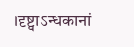।दृष्ट्वाऽन्धकानां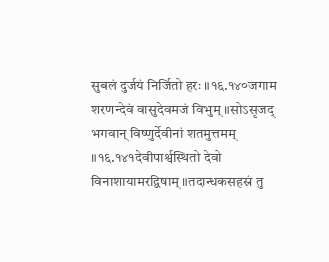सुबलं दुर्जयं निर्जितो हरः ॥१६.१४०जगाम शरणन्देवं वासुदेवमजं विभुम् ॥सोऽसृजद् भगवान् विष्णुर्देवीनां शतमुत्तमम् ॥१६.१४१देवीपार्श्वस्थितो देवो विनाशायामरद्विषाम् ॥तदान्धकसहस्रं तु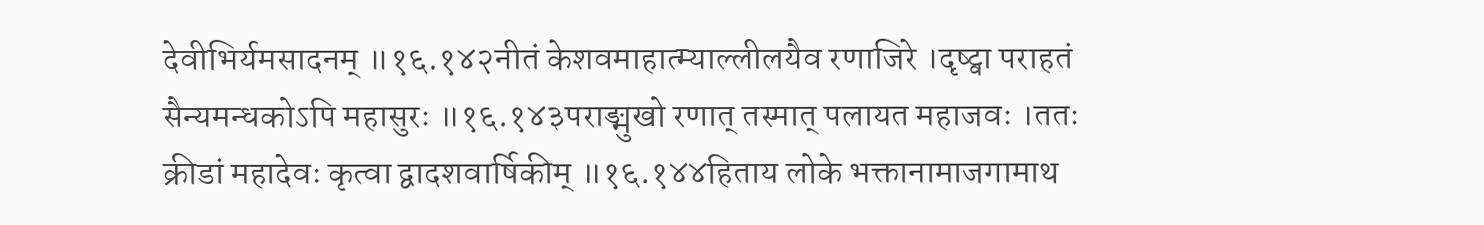देवीभिर्यमसादनम् ॥१६.१४२नीतं केशवमाहात्म्याल्लीलयैव रणाजिरे ।दृष्ट्वा पराहतं सैन्यमन्धकोऽपि महासुरः ॥१६.१४३पराङ्मुखो रणात् तस्मात् पलायत महाजवः ।ततः क्रीडां महादेवः कृत्वा द्वादशवार्षिकीम् ॥१६.१४४हिताय लोके भक्तानामाजगामाथ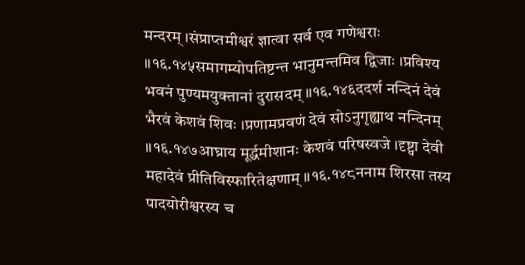मन्दरम् ।संप्राप्तमीश्वरं ज्ञात्वा सर्व एव गणेश्वराः ॥१६.१४५समागम्योपतिष्टन्त भानुमन्तमिव द्विजाः ।प्रविश्य भवनं पुण्यमयुक्तानां दुरासदम् ॥१६.१४६ददर्श नन्दिनं देवं भैरवं केशवं शिवः ।प्रणामप्रवणं देवं सोऽनुगृह्याथ नन्दिनम् ॥१६.१४७आघ्राय मूर्द्धमीशानः केशवं परिषस्वजे ।दृष्ट्वा देवी महादेवं प्रीतिविस्फारितेक्षणाम् ॥१६.१४८ननाम शिरसा तस्य पादयोरीश्वरस्य च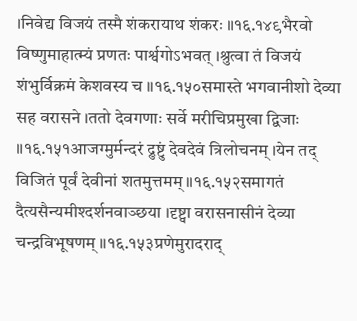।निवेद्य विजयं तस्मै शंकरायाथ शंकरः ॥१६.१४९भैरवो विष्णुमाहात्म्यं प्रणतः पार्श्वगोऽभवत् ।श्रुत्वा तं विजयं शंभुर्विक्रमं केशवस्य च ॥१६.१५०समास्ते भगवानीशो देव्या सह वरासने ।ततो देवगणाः सर्वे मरीचिप्रमुखा द्विजाः ॥१६.१५१आजग्मुर्मन्दरं द्रुष्टुं देवदेवं त्रिलोचनम् ।येन तद् विजितं पूर्वं देवीनां शतमुत्तमम् ॥१६.१५२समागतं दैत्यसैन्यमीश्दर्शनवाञ्छया ।दृष्ट्वा वरासनासीनं देव्या चन्द्रविभूषणम् ॥१६.१५३प्रणेमुरादराद्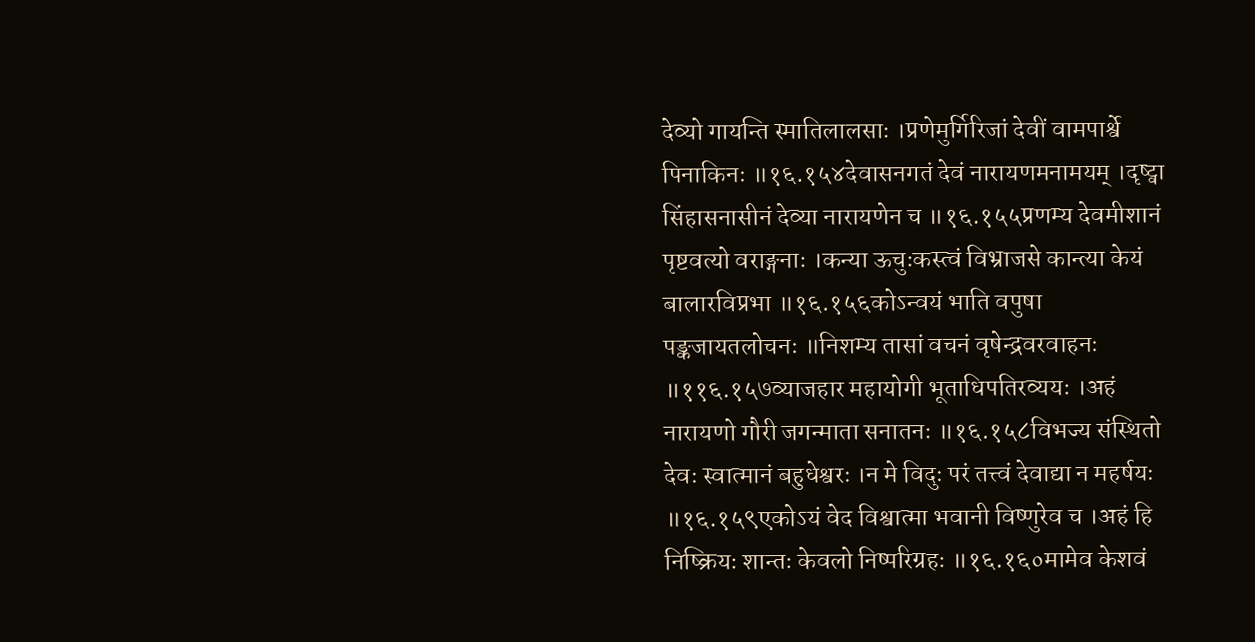देव्यो गायन्ति स्मातिलालसाः ।प्रणेमुर्गिरिजां देवीं वामपार्श्वे पिनाकिनः ॥१६.१५४देवासनगतं देवं नारायणमनामयम् ।दृष्ट्वा सिंहासनासीनं देव्या नारायणेन च ॥१६.१५५प्रणम्य देवमीशानं पृष्टवत्यो वराङ्गनाः ।कन्या ऊचुःकस्त्वं विभ्राजसे कान्त्या केयं बालारविप्रभा ॥१६.१५६कोऽन्वयं भाति वपुषा पङ्कजायतलोचनः ॥निशम्य तासां वचनं वृषेन्द्रवरवाहनः ॥११६.१५७व्याजहार महायोगी भूताधिपतिरव्ययः ।अहं नारायणो गौरी जगन्माता सनातनः ॥१६.१५८विभज्य संस्थितो देवः स्वात्मानं बहुधेश्वरः ।न मे विदुः परं तत्त्वं देवाद्या न महर्षयः ॥१६.१५९एकोऽयं वेद विश्वात्मा भवानी विष्णुरेव च ।अहं हि निष्क्रियः शान्तः केवलो निष्परिग्रहः ॥१६.१६०मामेव केशवं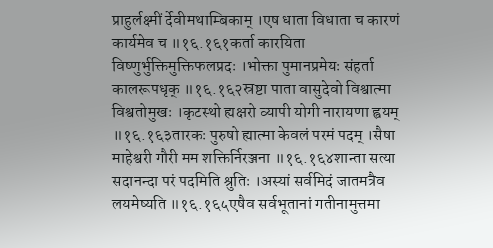प्राहुर्लक्ष्मीं र्देवीमथाम्बिकाम् ।एष धाता विधाता च कारणं कार्यमेव च ॥१६.१६१कर्ता कारयिता विष्णुर्भुक्तिमुक्तिफलप्रदः ।भोक्ता पुमानप्रमेयः संहर्ता कालरूपधृक् ॥१६.१६२स्रष्टा पाता वासुदेवो विश्वात्मा विश्वतोमुखः ।कृटस्थो ह्यक्षरो व्यापी योगी नारायणा ह्वयम् ॥१६.१६३तारकः पुरुषो ह्यात्मा केवलं परमं पदम् ।सैषा माहेश्वरी गौरी मम शक्तिर्निरञ्जना ॥१६.१६४शान्ता सत्या सदानन्दा परं पदमिति श्रुतिः ।अस्यां सर्वमिदं जातमत्रैव लयमेष्यति ॥१६.१६५एषैव सर्वभूतानां गतीनामुत्तमा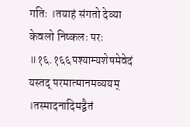गतिः ।तयाहं संगतो देव्या केवलो निष्कलः परः ॥१६.१६६पश्याम्यशेषमेवेदं यस्तद् परमात्मानमव्ययम् ।तस्मादनादिमद्वैतं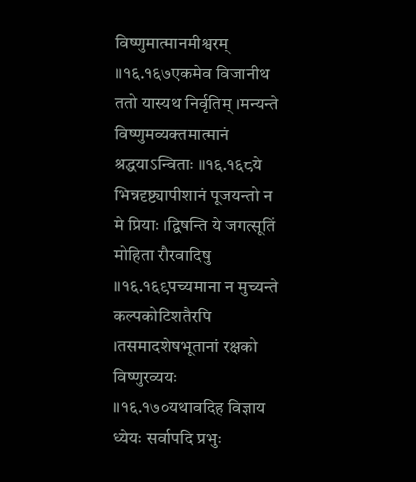विष्णुमात्मानमीश्वरम् ॥१६.१६७एकमेव विजानीथ ततो यास्यथ निर्वृतिम् ।मन्यन्ते विष्णुमव्यक्तमात्मानं श्रद्धयाऽन्विताः ॥१६.१६८ये भिन्नदृष्ट्यापीशानं पूजयन्तो न मे प्रियाः ।द्विषन्ति ये जगत्सूतिं मोहिता रौरवादिषु ॥१६.१६९पच्यमाना न मुच्यन्ते कल्पकोटिशतैरपि ।तसमादशेषभूतानां रक्षको विष्णुरव्ययः ॥१६.१७०यथावदिह विज्ञाय ध्येयः सर्वापदि प्रभुः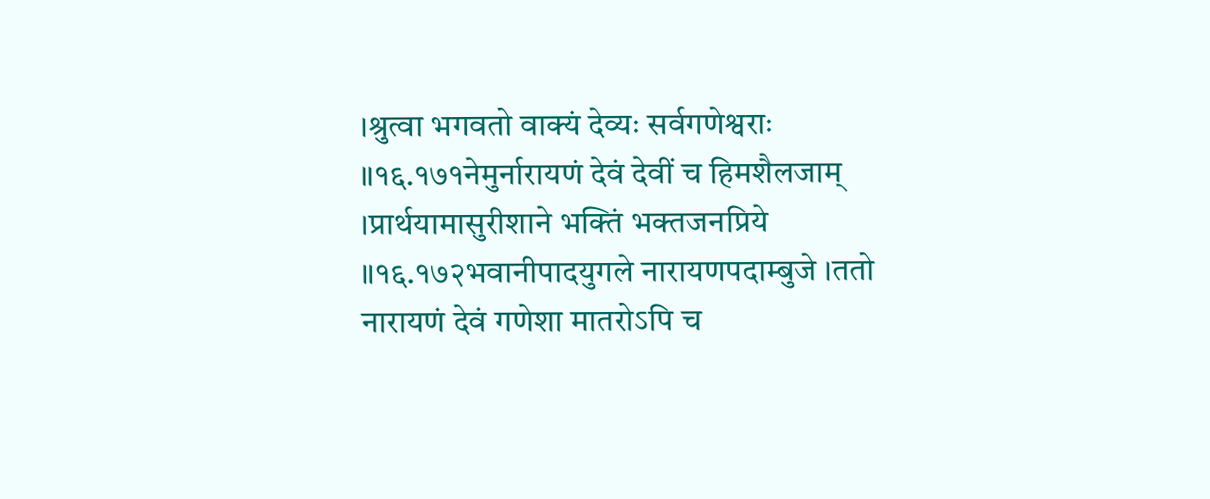।श्रुत्वा भगवतो वाक्यं देव्यः सर्वगणेश्वराः ॥१६.१७१नेमुर्नारायणं देवं देवीं च हिमशैलजाम् ।प्रार्थयामासुरीशाने भक्तिं भक्तजनप्रिये ॥१६.१७२भवानीपादयुगले नारायणपदाम्बुजे ।ततो नारायणं देवं गणेशा मातरोऽपि च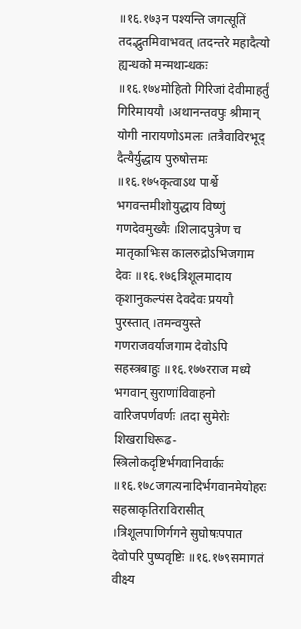॥१६.१७३न पश्यन्ति जगत्सूतिं तदद्भुतमिवाभवत् ।तदन्तरे महादैत्यो ह्यन्धको मन्मथान्धकः ॥१६.१७४मोहितो गिरिजां देवीमाहर्तुं गिरिमाययौ ।अथानन्तवपुः श्रीमान् योगी नारायणोऽमलः ।तत्रैवाविरभूद् दैत्यैर्युद्धाय पुरुषोत्तमः ॥१६.१७५कृत्वाऽथ पार्श्वे भगवन्तमीशोयुद्धाय विष्णुं गणदेवमुख्यैः ।शिलादपुत्रेण च मातृकाभिःस कालरुद्रोऽभिजगाम देवः ॥१६.१७६त्रिशूलमादाय कृशानुकल्पंस देवदेवः प्रययौ पुरस्तात् ।तमन्वयुस्ते गणराजवर्याजगाम देवोऽपि सहस्त्रबाहुः ॥१६.१७७रराज मध्ये भगवान् सुराणांविवाहनो वारिजपर्णवर्णः ।तदा सुमेरोः शिखराधिरूढ-स्त्रिलोकदृष्टिर्भगवानिवार्कः ॥१६.१७८जगत्यनादिर्भगवानमेयोहरः सहस्राकृतिराविरासीत् ।त्रिशूलपाणिर्गगने सुघोषःपपात देवोपरि पुष्पवृष्टिः ॥१६.१७९समागतं वीक्ष्य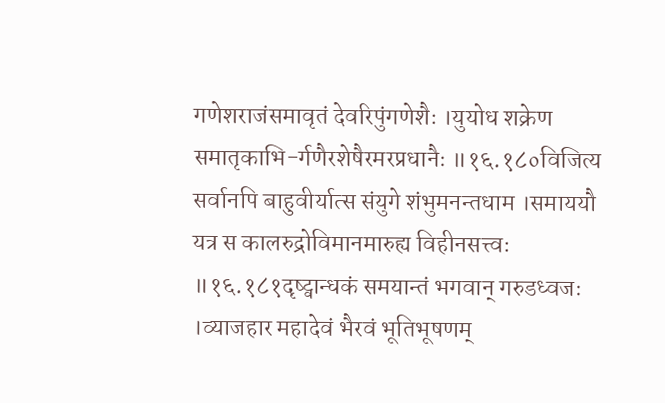गणेशराजंसमावृतं देवरिपुंगणेशैः ।युयोध शक्रेण समातृकाभि-र्गणैरशेषैरमरप्रधानैः ॥१६.१८०विजित्य सर्वानपि बाहुवीर्यात्स संयुगे शंभुमनन्तधाम ।समाययौ यत्र स कालरुद्रोविमानमारुह्य विहीनसत्त्वः ॥१६.१८१दृष्ट्वान्धकं समयान्तं भगवान् गरुडध्वजः ।व्याजहार महादेवं भैरवं भूतिभूषणम्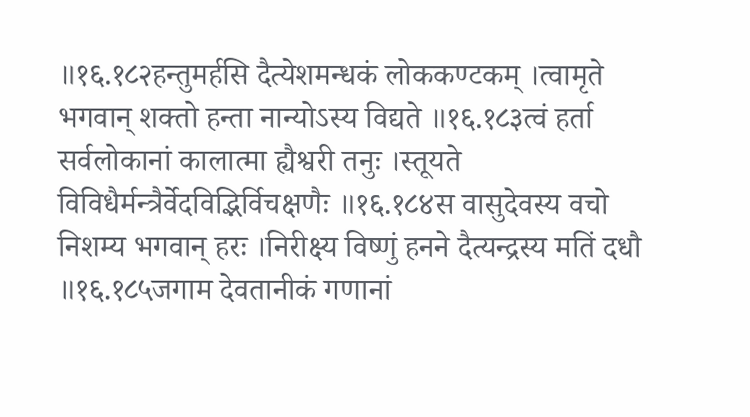॥१६.१८२हन्तुमर्हसि दैत्येशमन्धकं लोककण्टकम् ।त्वामृते भगवान् शक्तो हन्ता नान्योऽस्य विद्यते ॥१६.१८३त्वं हर्ता सर्वलोकानां कालात्मा ह्यैश्वरी तनुः ।स्तूयते विविधैर्मन्त्रैर्वेदविद्भिर्विचक्षणैः ॥१६.१८४स वासुदेवस्य वचो निशम्य भगवान् हरः ।निरीक्ष्य विष्णुं हनने दैत्यन्द्रस्य मतिं दधौ ॥१६.१८५जगाम देवतानीकं गणानां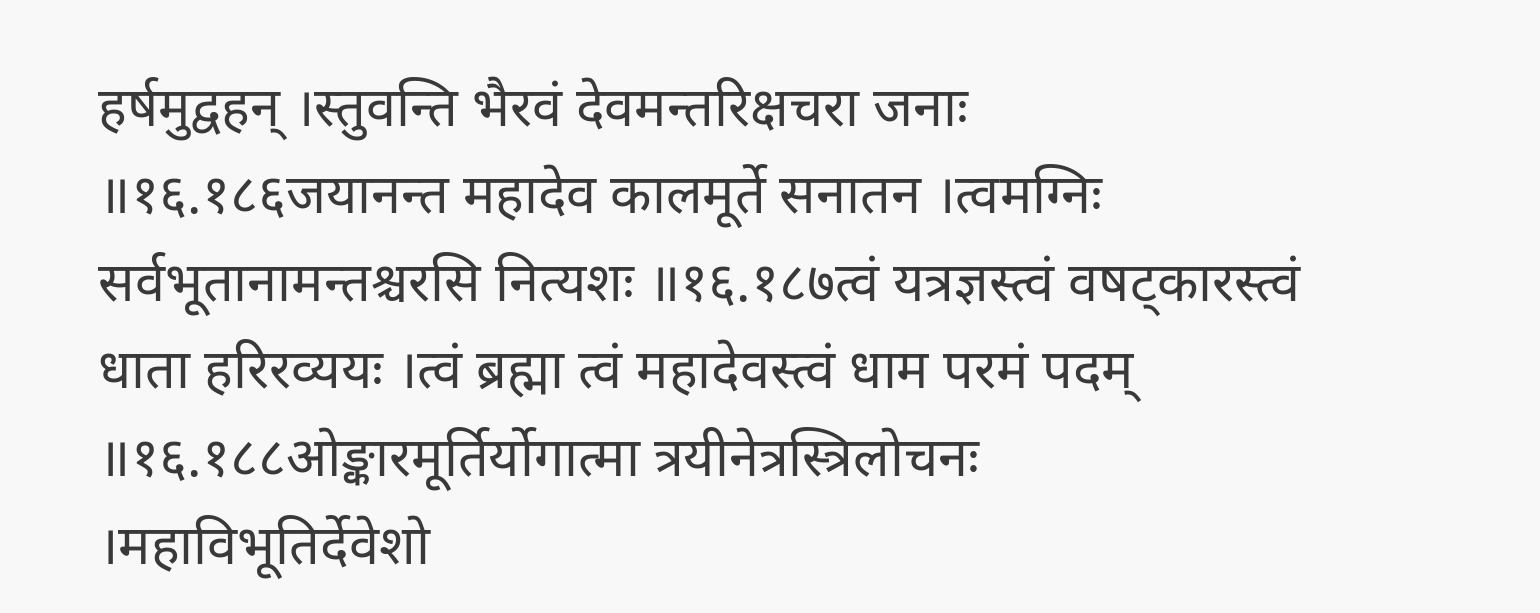हर्षमुद्वहन् ।स्तुवन्ति भैरवं देवमन्तरिक्षचरा जनाः ॥१६.१८६जयानन्त महादेव कालमूर्ते सनातन ।त्वमग्निः सर्वभूतानामन्तश्चरसि नित्यशः ॥१६.१८७त्वं यत्रज्ञस्त्वं वषट्कारस्त्वं धाता हरिरव्ययः ।त्वं ब्रह्मा त्वं महादेवस्त्वं धाम परमं पदम् ॥१६.१८८ओङ्कारमूर्तिर्योगात्मा त्रयीनेत्रस्त्रिलोचनः ।महाविभूतिर्देवेशो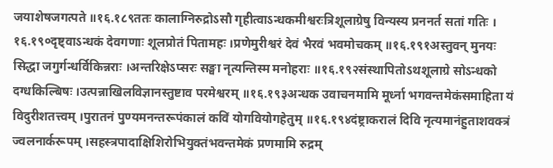जयाशेषजगत्पते ॥१६.१८९ततः कालाग्निरुद्रोऽसौ गृहीत्वाऽन्धकमीश्वरःत्रिशूलाग्रेषु विन्यस्य प्रननर्त सतां गतिः । १६.१९०दृष्ट्वाऽन्धकं देवगणाः शूलप्रोतं पितामहः ।प्रणेमुरीश्वरं देवं भैरवं भवमोचकम् ॥१६.१९१अस्तुवन् मुनयः सिद्धा जगुर्गन्धर्विकिन्नराः ।अन्तरिक्षेऽप्सरः सङ्घा नृत्यन्तिस्म मनोहराः ॥१६.१९२संस्थापितोऽथशूलाग्रे सोऽन्धको दग्धकिल्बिषः ।उत्पन्नाखिलविज्ञानस्तुष्टाव परमेश्वरम् ॥१६.१९३अन्धक उवाचनमामि मूर्ध्ना भगवन्तमेकंसमाहिता यं विदुरीशतत्त्वम् ।पुरातनं पुण्यमनन्तरूपंकालं कविं योगवियोगहेतुम् ॥१६.१९४दंष्ट्राकरालं दिवि नृत्यमानंहुताशवक्त्रं ज्वलनार्करूपम् ।सहस्त्रपादाक्षिशिरोभियुक्तंभवन्तमेकं प्रणमामि रुद्रम्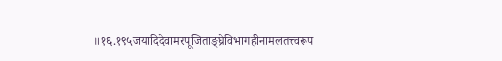॥१६.१९५जयादिदेवामरपूजिताङ्घ्रेविभागहीनामलतत्त्वरूप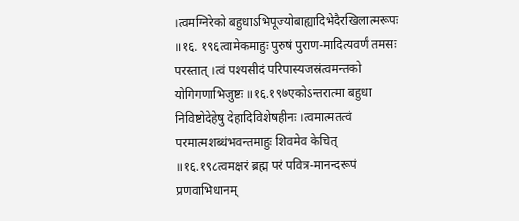।त्वमग्निरेको बहुधाऽभिपूज्योबाह्यादिभेदैरखिलात्मरूपः ॥१६. १९६त्वामेकमाहुः पुरुषं पुराण-मादित्यवर्णं तमसः परस्तात् ।त्वं पश्यसीदं परिपास्यजस्रंत्वमन्तको योगिगणाभिजुष्टः ॥१६.१९७एकोऽन्तरात्मा बहुधा निविष्टोदेहेषु देहादिविशेषहीनः ।त्वमात्मतत्वं परमात्मशब्धंभवन्तमाहुः शिवमेव केचित् ॥१६.१९८त्वमक्षरं ब्रह्म परं पवित्र-मानन्दरूपं प्रणवाभिधानम्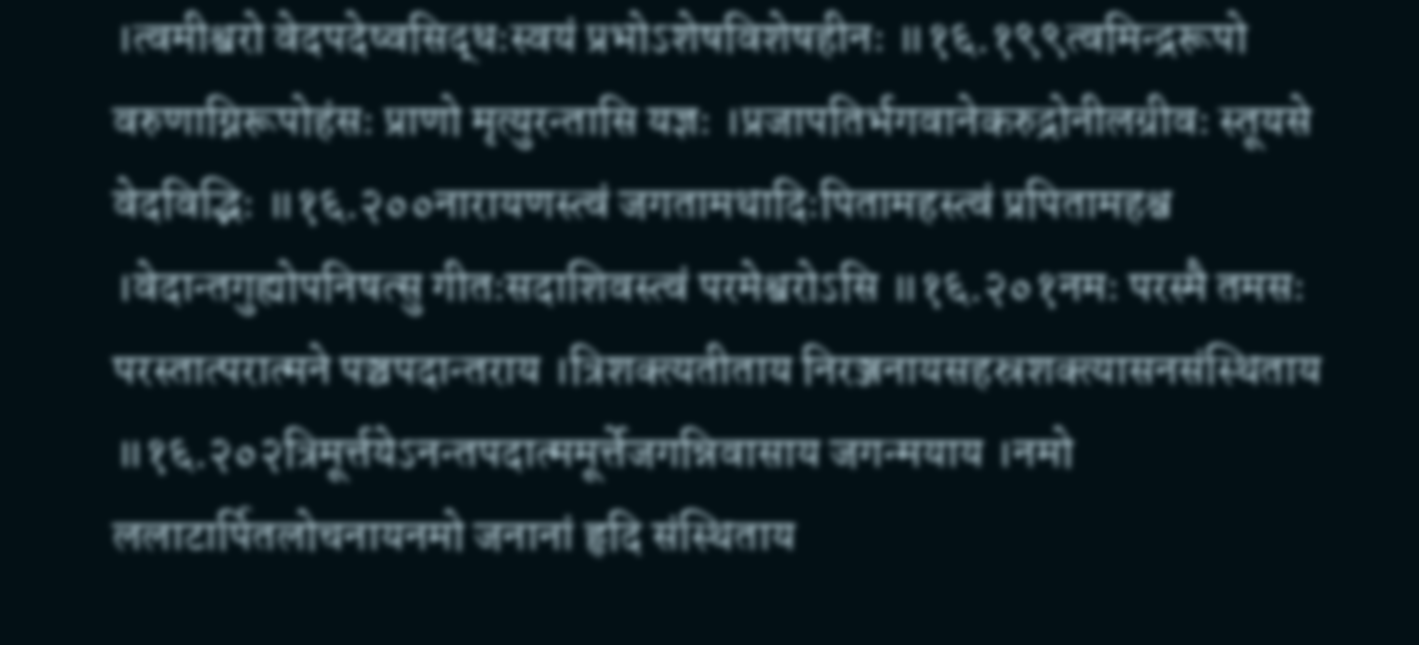।त्वमीश्वरो वेदपदेष्वसिद्धःस्वयं प्रभोऽशेषविशेषहीनः ॥१६.१९९त्वमिन्द्ररूपो वरुणाग्निरूपोहंसः प्राणो मृत्युरन्तासि यज्ञः ।प्रजापतिर्भगवानेकरुद्रोनीलग्रीवः स्तूयसे वेदविद्भिः ॥१६.२००नारायणस्त्वं जगतामथादिःपितामहस्त्वं प्रपितामहश्च ।वेदान्तगुह्योपनिषत्सु गीतःसदाशिवस्त्वं परमेश्वरोऽसि ॥१६.२०१नमः परस्मै तमसः परस्तात्परात्मने पञ्चपदान्तराय ।त्रिशक्त्यतीताय निरञ्जनायसहस्रशक्त्यासनसंस्थिताय ॥१६.२०२त्रिमूर्त्तयेऽनन्तपदात्ममूर्त्तेजगन्निवासाय जगन्मयाय ।नमो ललाटार्पितलोचनायनमो जनानां हृदि संस्थिताय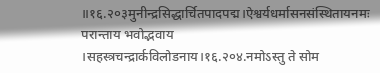॥१६.२०३मुनीन्द्रसिद्धार्चितपादपद्म।ऐश्वर्यधर्मासनसंस्थितायनमः परान्ताय भवोद्भवाय ।सहस्त्रचन्द्रार्कविलोडनाय।१६.२०४.नमोऽस्तु ते सोम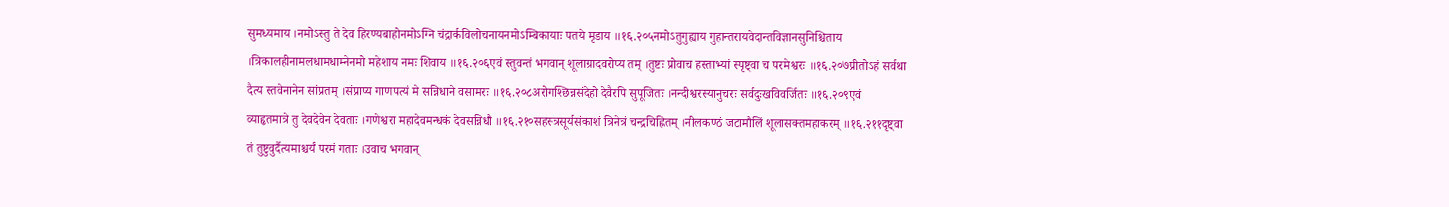सुमध्यमाय ।नमोऽस्तु ते देव हिरण्यबाहोनमोऽग्नि चंद्रार्कविलोचनायनमोऽम्बिकायाः पतये मृडाय ॥१६.२०५नमोऽतुगुह्याय गुहान्तरायवेदान्तविज्ञानसुनिश्चिताय ।त्रिकालहीनामलधामधाम्नेनमो महेशाय नमः शिवाय ॥१६.२०६एवं स्तुवन्तं भगवान् शूलाग्रादवरोप्य तम् ।तुष्टः प्रोवाच हस्ताभ्यां स्पृष्ट्वा च परमेश्वरः ॥१६.२०७प्रीतोऽहं सर्वथा दैत्य स्तवेनानेन सांप्रतम् ।संप्राप्य गाणपत्यं मे सन्निधाने वसामरः ॥१६.२०८अरोगश्छिन्नसंदेहो देवैरपि सुपूजितः ।नन्दीश्वरस्यानुचरः सर्वदुःखविवर्जितः ॥१६.२०९एवं व्याहृतमात्रे तु देवदेवेन देवताः ।गणेश्वरा महादेवमन्धकं देवसन्निधौ ॥१६.२१०सहस्त्रसूर्यसंकाशं त्रिनेत्रं चन्द्रचिह्नितम् ।नीलकण्ठं जटामौलिं शूलासक्तमहाकरम् ॥१६.२११दृष्ट्वा तं तुष्टुवुर्दैत्यमाश्चर्यं परमं गताः ।उवाच भगवान्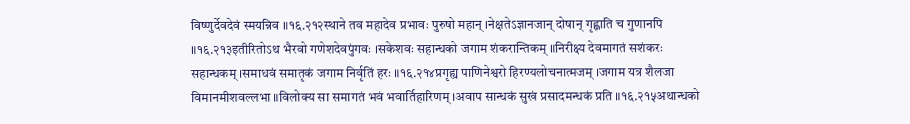विष्णुर्देवदेवं स्मयन्निव ॥१६.२१२स्थाने तव महादेव प्रभावः पुरुषो महान् ।नेक्षतेऽज्ञानजान् दोषान् गृह्णाति च गुणानपि ॥१६.२१३इतीरितोऽथ भैरवो गणेशदेवपुंगवः ।सकेशवः सहान्धको जगाम शंकरान्तिकम् ॥निरीक्ष्य देवमागतं सशंकरः सहान्धकम् ।समाधवं समातृकं जगाम निर्वृतिं हरः ॥१६.२१४प्रगृह्य पाणिनेश्वरो हिरण्यलोचनात्मजम् ।जगाम यत्र शैलजा विमानमीशवल्लभा ॥विलोक्य सा समागतं भवं भवार्तिहारिणम् ।अवाप सान्धकं सुखं प्रसादमन्धकं प्रति ॥१६.२१५अथान्धको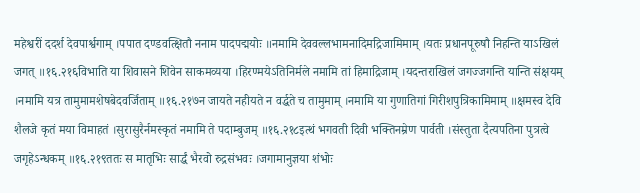महेश्वरीं ददर्श देवपार्श्वगाम् ।पपात दण्डवत्क्षितौ ननाम पादपद्मयोः ॥नमामि देववल्लभामनादिमद्रिजामिमाम् ।यतः प्रधानपूरुषौ निहन्ति याऽखिलं जगत् ॥१६.२१६विभाति या शिवासने शिवेन साकमव्यया ।हिरण्मयेऽतिनिर्मले नमामि तां हिमाद्रिजाम् ।यदन्तराखिलं जगज्जगन्ति यान्ति संक्षयम् ।नमामि यत्र तामुमामशेषबेदवर्जिताम् ॥१६.२१७न जायते नहीयते न वर्द्धते च तामुमाम् ।नमामि या गुणातिगां गिरीशपुत्रिकामिमाम् ॥क्षमस्व देवि शैलजे कृतं मया विमाहतं ।सुरासुरैर्नमस्कृतं नमामि ते पदाम्बुजम् ॥१६.२१८इत्थं भगवती दिवी भक्तिनम्रेण पार्वती ।संस्तुता दैत्यपतिना पुत्रत्वे जगृहेऽन्धकम् ॥१६.२१९ततः स मातृभिः सार्द्धं भैरवो रुद्रसंभवः ।जगामानुज्ञया शंभोः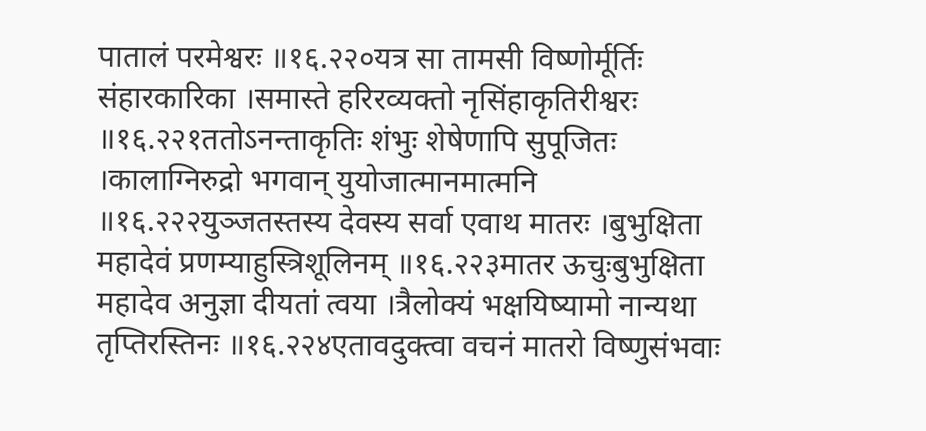पातालं परमेश्वरः ॥१६.२२०यत्र सा तामसी विष्णोर्मूर्तिः संहारकारिका ।समास्ते हरिरव्यक्तो नृसिंहाकृतिरीश्वरः ॥१६.२२१ततोऽनन्ताकृतिः शंभुः शेषेणापि सुपूजितः ।कालाग्निरुद्रो भगवान् युयोजात्मानमात्मनि ॥१६.२२२युञ्जतस्तस्य देवस्य सर्वा एवाथ मातरः ।बुभुक्षिता महादेवं प्रणम्याहुस्त्रिशूलिनम् ॥१६.२२३मातर ऊचुःबुभुक्षिता महादेव अनुज्ञा दीयतां त्वया ।त्रैलोक्यं भक्षयिष्यामो नान्यथा तृप्तिरस्तिनः ॥१६.२२४एतावदुक्त्वा वचनं मातरो विष्णुसंभवाः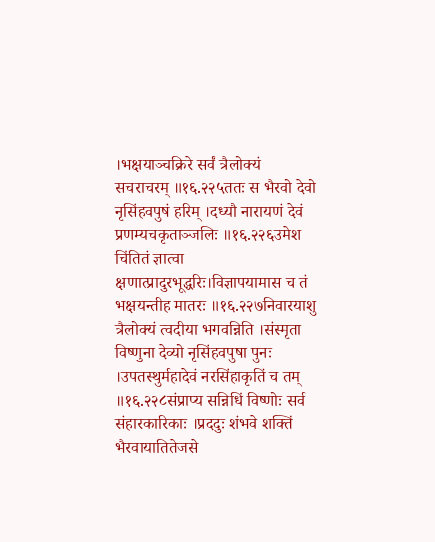।भक्षयाञ्चक्रिरे सर्वं त्रैलोक्यं सचराचरम् ॥१६.२२५ततः स भैरवो देवो नृसिंहवपुषं हरिम् ।दध्यौ नारायणं देवं प्रणम्यचकृताञ्जलिः ॥१६.२२६उमेश चिंतितं ज्ञात्वा क्षणात्प्रादुरभूद्धरिः।विज्ञापयामास च तं भक्षयन्तीह मातरः ॥१६.२२७निवारयाशु त्रैलोक्यं त्वदीया भगवन्निति ।संस्मृता विष्णुना देव्यो नृसिंहवपुषा पुनः ।उपतस्थुर्महादेवं नरसिंहाकृतिं च तम् ॥१६.२२८संप्राप्य सन्निधिं विष्णोः सर्व संहारकारिकाः ।प्रददुः शंभवे शक्तिं भैरवायातितेजसे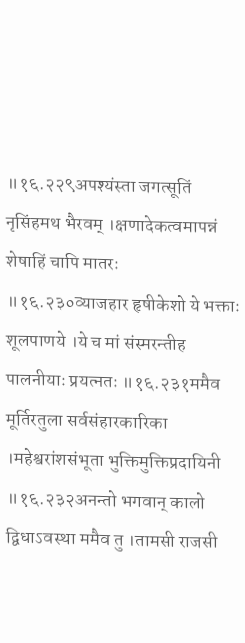॥१६.२२९अपश्यंस्ता जगत्सूतिं नृसिंहमथ भैरवम् ।क्षणादेकत्वमापन्नं शेषाहिं चापि मातरः ॥१६.२३०व्याजहार हृषीकेशो ये भक्ताः शूलपाणये ।ये च मां संस्मरन्तीह पालनीयाः प्रयत्नतः ॥१६.२३१ममैव मूर्तिरतुला सर्वसंहारकारिका ।महेश्वरांशसंभूता भुक्तिमुक्तिप्रदायिनी ॥१६.२३२अनन्तो भगवान् कालो द्विधाऽवस्था ममैव तु ।तामसी राजसी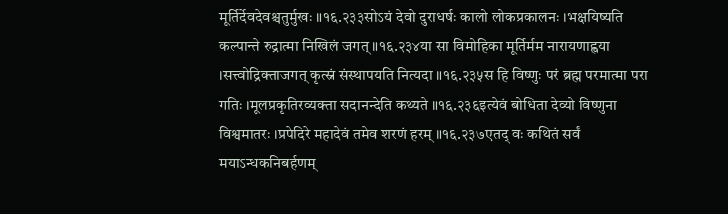मूर्तिर्देवदेवश्चतुर्मुखः ॥१६.२३३सोऽयं देवो दुराधर्षः कालो लोकप्रकालनः ।भक्षयिष्यति कल्पान्ते रुद्रात्मा निखिलं जगत् ॥१६.२३४या सा विमोहिका मूर्तिर्मम नारायणाह्वया ।सत्त्वोद्रिक्ताजगत् कृत्स्नं संस्थापयति नित्यदा ॥१६.२३५स हि विष्णुः परं ब्रह्म परमात्मा परा गतिः ।मूलप्रकृतिरव्यक्ता सदानन्देति कथ्यते ॥१६.२३६इत्येवं बोधिता देव्यो विष्णुना विश्वमातरः ।प्रपेदिरे महादेवं तमेव शरणं हरम् ॥१६.२३७एतद् वः कथितं सर्वं मयाऽन्धकनिबर्हणम्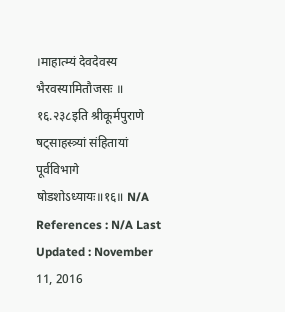।माहात्म्यं देवदेवस्य भैरवस्यामितौजसः ॥ १६.२३८इति श्रीकूर्मपुराणे षट्साहस्त्र्यां संहितायां पूर्वविभागे षोडशोऽध्यायः॥१६॥ N/A References : N/A Last Updated : November 11, 2016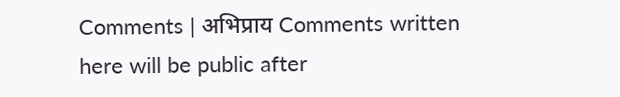Comments | अभिप्राय Comments written here will be public after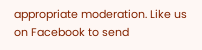appropriate moderation. Like us on Facebook to send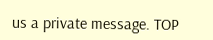us a private message. TOP